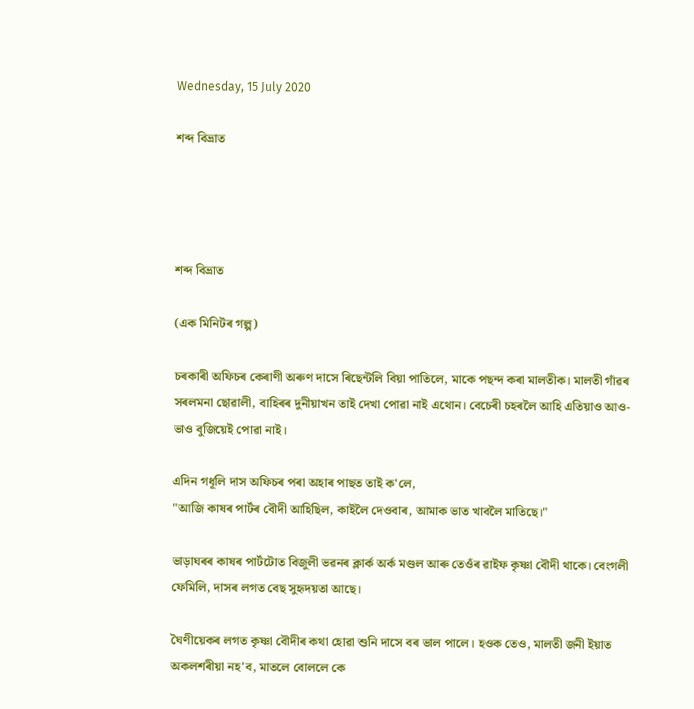Wednesday, 15 July 2020

শব্দ বিভ্ৰাত




শব্দ বিভ্ৰাত

(এক মিনিটৰ গল্প)

চৰকাৰী অফিচৰ কেৰাণী অৰুণ দাসে ৰিছেন্টলি বিয়া পাতিলে, মাকে পছন্দ কৰা মালতীক। মালতী গাঁৱৰ সৰলমনা ছোৱালী, বাহিৰৰ দুনীয়াখন তাই দেখা পোৱা নাই এথোন। বেচেৰী চহৰলৈ আহি এতিয়াও আও-ভাও বুজিয়েই পোৱা নাই।

এদিন গধূলি দাস অফিচৰ পৰা অহাৰ পাছত তাই ক'লে,
"আজি কাষৰ পাৰ্টৰ বৌদী আহিছিল, কাইলৈ দেওবাৰ, আমাক ভাত খাবলৈ মাতিছে।"

ভাড়াঘৰৰ কাষৰ পাৰ্টটোত বিজুলী ভৱনৰ ক্লাৰ্ক অৰ্ক মণ্ডল আৰু তেওঁৰ ৱাইফ কৃষ্ণা বৌদী থাকে। বেংগলী ফেমিলি, দাসৰ লগত বেছ সুহৃদয়তা আছে।

ঘৈণীয়েকৰ লগত কৃষ্ণা বৌদীৰ কথা হোৱা শুনি দাসে বৰ ভাল পালে। হওক তেও, মালতী জনী ইয়াত অকলশৰীয়া নহ'ব, মাতলে বোললে কে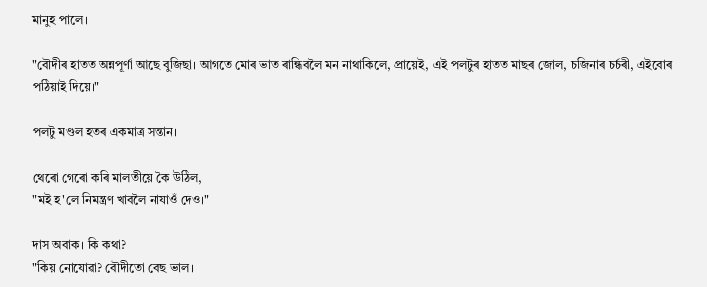মানুহ পালে।

"বৌদীৰ হাতত অন্নপূৰ্ণা আছে বুজিছা। আগতে মোৰ ভাত ৰান্ধিবলৈ মন নাথাকিলে, প্ৰায়েই, এই পলটুৰ হাতত মাছৰ জোল, চজিনাৰ চৰ্চৰী, এইবোৰ পঠিয়াই দিয়ে।"

পলটু মণ্ডল হতৰ একমাত্ৰ সন্তান।

থেৰো গেৰো কৰি মালতীয়ে কৈ উঠিল,
"মই হ'লে নিমন্ত্ৰণ খাবলৈ নাযাওঁ দেও।"

দাস অবাক। কি কথা?
"কিয় নোযোৱা? বৌদীতো বেছ ভাল।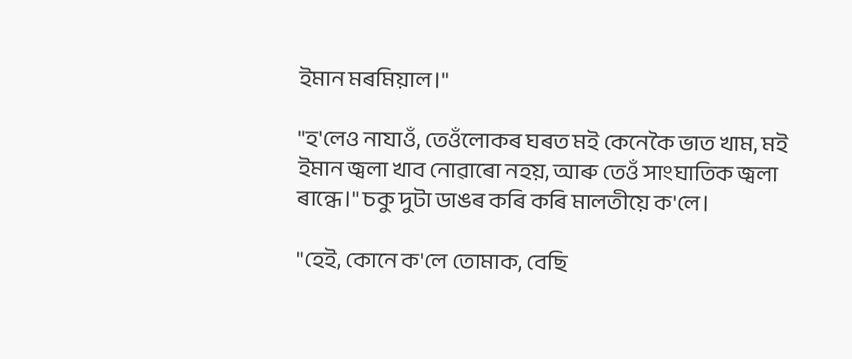ইমান মৰমিয়াল।"

"হ'লেও নাযাওঁ, তেওঁলোকৰ ঘৰত মই কেনেকৈ ভাত খাম, মই ইমান জ্বলা খাব নোৱাৰো নহয়, আৰু তেওঁ সাংঘাতিক জ্বলা ৰান্ধে।" চকু দুটা ডাঙৰ কৰি কৰি মালতীয়ে ক'লে।

"হেই, কোনে ক'লে তোমাক, বেছি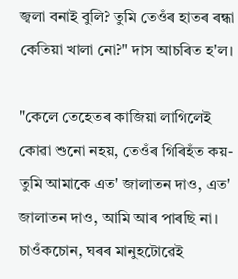জ্বলা বনাই বুলি? তুমি তেওঁৰ হাতৰ ৰন্ধা কেতিয়া খালা নো?" দাস আচৰিত হ'ল।

"কেলে তেহেতৰ কাজিয়া লাগিলেই কোৱা শুনো নহয়, তেওঁৰ গিৰিহঁত কয়- তুমি আমাকে এত' জালাতন দাও, এত' জালাতন দাও, আমি আৰ পাৰছি না। চাওঁকচোন, ঘৰৰ মানুহটোৱেই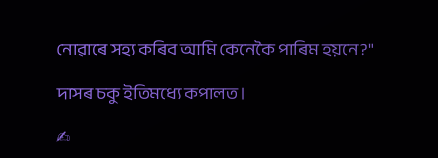নোৱাৰে সহ্য কৰিব আমি কেনেকৈ পাৰিম হয়নে?"

দাসৰ চকু ইতিমধ্যে কপালত।

✍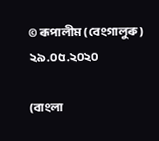© ৰূপালীম (বেংগালুৰু)
২৯.০৫.২০২০

(বাংলা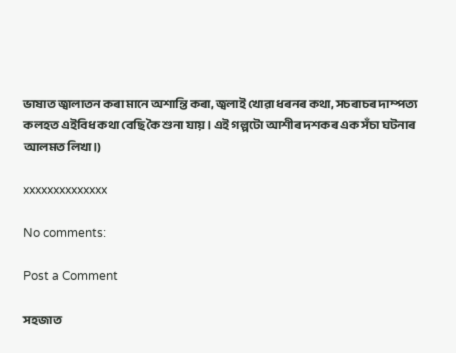ভাষাত জ্বালাতন কৰা মানে অশান্তি কৰা, জ্বলাই খোৱা ধৰনৰ কথা, সচৰাচৰ দাম্পত্য কলহত এইবিধ কথা বেছি কৈ শুনা যায়। এই গল্পটো আশীৰ দশকৰ এক সঁচা ঘটনাৰ আলমত লিখা।)

xxxxxxxxxxxxxx

No comments:

Post a Comment

সহজাত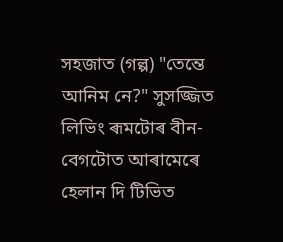সহজাত (গল্প) "তেন্তে আনিম নে?" সুসজ্জিত লিভিং ৰূমটোৰ বীন-বেগটোত আৰামেৰে হেলান দি টিভিত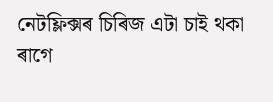নেটফ্লিক্সৰ চিৰিজ এটা চাই থকা ৰাগে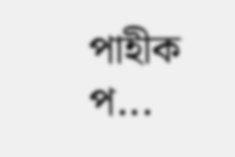পাহীক প...